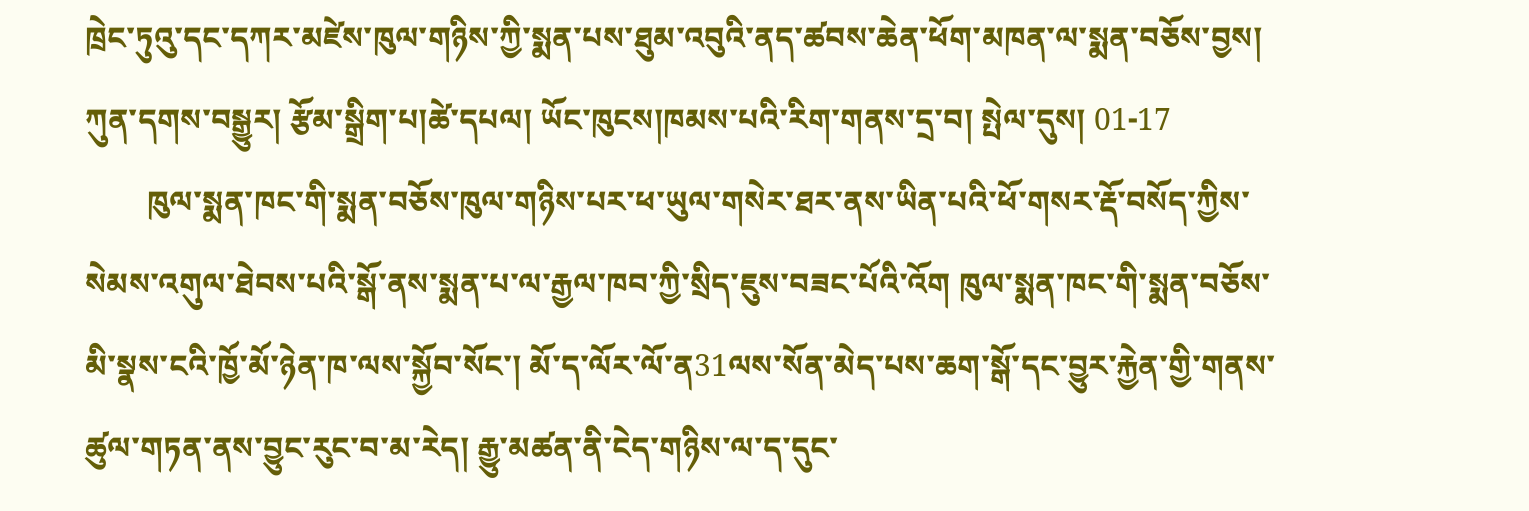ཁྲེང་ཏུའུ་དང་དཀར་མཛེས་ཁུལ་གཉིས་ཀྱི་སྨན་པས་ཐུམ་འབུའི་ནད་ཚབས་ཆེན་ཕོག་མཁན་ལ་སྨན་བཅོས་བྱས།
ཀུན་དགས་བསྒྱུར། རྩོམ་སྒྲིག་པ།ཚེ་དཔལ། ཡོང་ཁུངས།ཁམས་པའི་རིག་གནས་དྲ་བ། སྤེལ་དུས། 01-17
        ཁུལ་སྨན་ཁང་གི་སྨན་བཅོས་ཁུལ་གཉིས་པར་ཕ་ཡུལ་གསེར་ཐར་ནས་ཡིན་པའི་ཕོ་གསར་རྡོ་བསོད་ཀྱིས་སེམས་འགུལ་ཐེབས་པའི་སྒོ་ནས་སྨན་པ་ལ་རྒྱལ་ཁབ་ཀྱི་སྲིད་ཇུས་བཟང་པོའི་འོག ཁུལ་སྨན་ཁང་གི་སྨན་བཅོས་མི་སྣས་ངའི་ཁྱོ་མོ་ཉེན་ཁ་ལས་སྐྱོབ་སོང་། མོ་ད་ལོར་ལོ་ན31ལས་སོན་མེད་པས་ཆག་སྒོ་དང་བྱུར་རྐྱེན་གྱི་གནས་ཚུལ་གཏན་ནས་བྱུང་རུང་བ་མ་རེད། རྒྱུ་མཚན་ནི་ངེད་གཉིས་ལ་ད་དུང་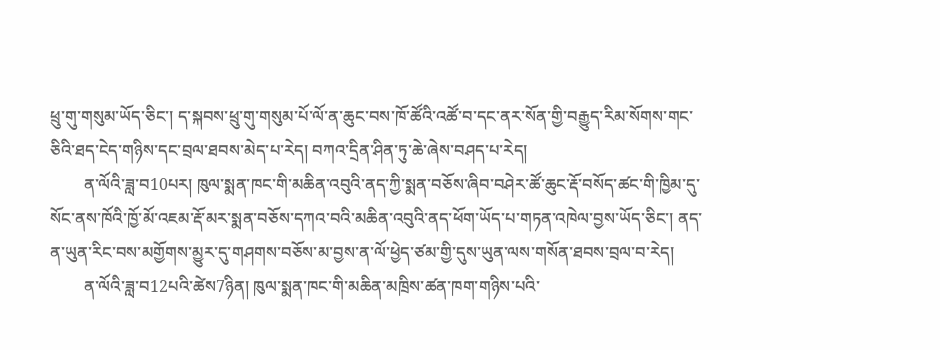ཕྲུ་གུ་གསུམ་ཡོད་ཅིང་། ད་སྐབས་ཕྲུ་གུ་གསུམ་པོ་ལོ་ན་ཆུང་བས་ཁོ་ཚོའི་འཚོ་བ་དང་ནར་སོན་གྱི་བརྒྱུད་རིམ་སོགས་གང་ཅིའི་ཐད་ངེད་གཉིས་དང་བྲལ་ཐབས་མེད་པ་རེད། བཀའ་དྲིན་ཤིན་ཏུ་ཆེ་ཞེས་བཤད་པ་རེད།
        ན་ལོའི་ཟླ་བ10པར། ཁུལ་སྨན་ཁང་གི་མཆིན་འབུའི་ནད་ཀྱི་སྨན་བཅོས་ཞིབ་བཤེར་ཚོ་ཆུང་རྡོ་བསོད་ཚང་གི་ཁྱིམ་དུ་སོང་ནས་ཁོའི་ཁྱོ་མོ་འཇམ་རྡོ་མར་སྨན་བཅོས་དཀའ་བའི་མཆིན་འབུའི་ནད་ཕོག་ཡོད་པ་གཏན་འཁེལ་བྱས་ཡོད་ཅིང་། ནད་ན་ཡུན་རིང་བས་མགྱོགས་མྱུར་དུ་གཤགས་བཅོས་མ་བྱས་ན་ལོ་ཕྱེད་ཙམ་གྱི་དུས་ཡུན་ལས་གསོན་ཐབས་བྲལ་བ་རེད།
        ན་ལོའི་ཟླ་བ12པའི་ཚེས7ཉིན། ཁུལ་སྨན་ཁང་གི་མཆིན་མཁྲིས་ཚན་ཁག་གཉིས་པའི་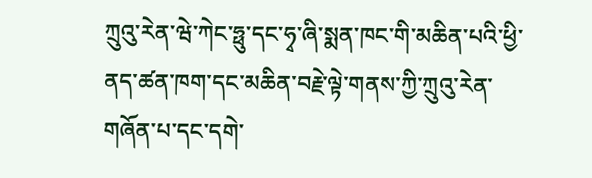ཀྲུའུ་རེན་ཝེ་ཀེང་ཧྥུ་དང་ཧྭ་ཞི་སྨན་ཁང་གི་མཆིན་པའི་ཕྱི་ནད་ཚན་ཁག་དང་མཆིན་བརྗེ་ལྟེ་གནས་ཀྱི་ཀྲུའུ་རེན་གཞོན་པ་དང་དགེ་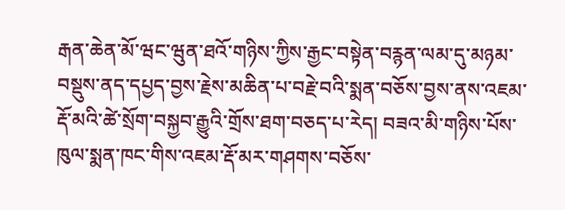རྒན་ཆེན་མོ་ཝང་ཝུན་ཐའོ་གཉིས་ཀྱིས་རྒྱང་བསྟེན་བརྙན་ལམ་དུ་མཉམ་བསྡུས་ནད་དཔྱད་བྱས་རྗེས་མཆིན་པ་བརྗེ་བའི་སྨན་བཅོས་བྱས་ནས་འཇམ་རྡོ་མའི་ཚེ་སྲོག་བསྐྱབ་རྒྱུའི་གྲོས་ཐག་བཅད་པ་རེད། བཟའ་མི་གཉིས་པོས་ཁུལ་སྨན་ཁང་གིས་འཇམ་རྡོ་མར་གཤགས་བཅོས་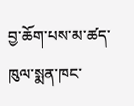བྱ་ཆོག་པས་མ་ཚད་ཁུལ་སྨན་ཁང་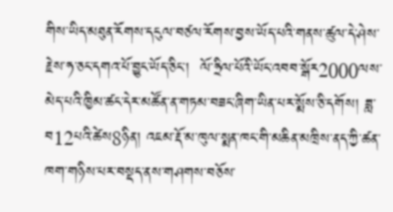གིས་ཡིད་མཐུན་རོགས་དངུལ་བཙལ་རོགས་བྱས་ཡོད་པའི་གནས་ཚུལ་དེ་ཤེས་རྗེས་ཧ་ཅང་དགའ་པོ་བྱུང་ཡོད་ཅིང་།  ལོ་ཧྲིལ་པོའི་ཡོང་འབབ་སྒོར2000ལས་མེད་པའི་ཁྱིམ་ཚང་དེར་མཚོན་ན་གཏམ་བཟང་ཞིག་ཡིན་པར་སྨོས་ཅི་དགོས། ཟླ་བ12པའི་ཚེས8ཉིན། འཇམ་རྡོ་མ་ཁུལ་སྨན་ཁང་གི་མཆིན་མཁྲིས་ནད་ཀྱི་ཚན་ཁག་གཉིས་པར་བསྡད་ནས་གཤགས་བཅོས་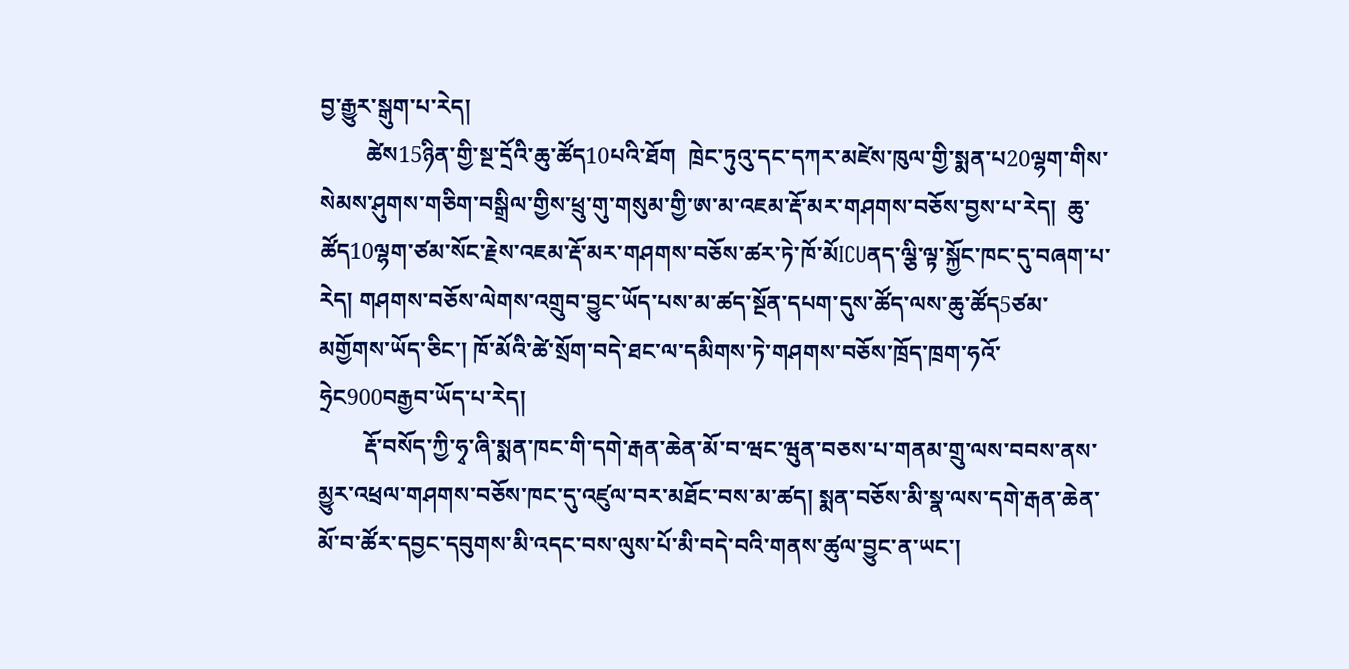བྱ་རྒྱུར་སྒུག་པ་རེད།
        ཚེས15ཉིན་གྱི་སྔ་དྲོའི་ཆུ་ཚོད10པའི་ཐོག  ཁྲེང་ཏུའུ་དང་དཀར་མཛེས་ཁུལ་གྱི་སྨན་པ20ལྷག་གིས་སེམས་ཤུགས་གཅིག་བསྒྲིལ་གྱིས་ཕྲུ་གུ་གསུམ་གྱི་ཨ་མ་འཇམ་རྡོ་མར་གཤགས་བཅོས་བྱས་པ་རེད།  ཆུ་ཚོད10ལྷག་ཙམ་སོང་རྗེས་འཇམ་རྡོ་མར་གཤགས་བཅོས་ཚར་ཏེ་ཁོ་མོICUནད་ལྕི་ལྟ་སྐྱོང་ཁང་དུ་བཞག་པ་རེད། གཤགས་བཅོས་ལེགས་འགྲུབ་བྱུང་ཡོད་པས་མ་ཚད་སྔོན་དཔག་དུས་ཚོད་ལས་ཆུ་ཚོད5ཙམ་མགྱོགས་ཡོད་ཅིང་། ཁོ་མོའི་ཚེ་སྲོག་བདེ་ཐང་ལ་དམིགས་ཏེ་གཤགས་བཅོས་ཁྲོད་ཁྲག་ཧའོ་ཧྲེང900བརྒྱབ་ཡོད་པ་རེད།
        རྡོ་བསོད་ཀྱི་ཧྭ་ཞི་སྨན་ཁང་གི་དགེ་རྒན་ཆེན་མོ་བ་ཝང་ཝུན་བཅས་པ་གནམ་གྲུ་ལས་བབས་ནས་མྱུར་འཕྲལ་གཤགས་བཅོས་ཁང་དུ་འཛུལ་བར་མཐོང་བས་མ་ཚད། སྨན་བཅོས་མི་སྣ་ལས་དགེ་རྒན་ཆེན་མོ་བ་ཚོར་དབྱང་དབུགས་མི་འདང་བས་ལུས་པོ་མི་བདེ་བའི་གནས་ཚུལ་བྱུང་ན་ཡང་།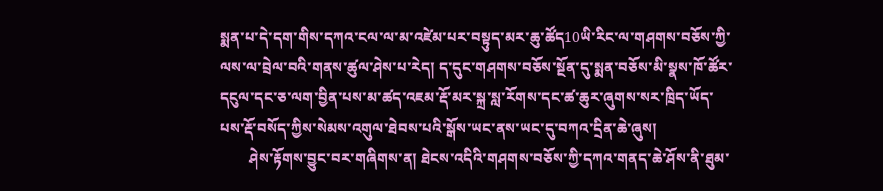སྨན་པ་དེ་དག་གིས་དཀའ་ངལ་ལ་མ་འཛེམ་པར་བསྟུད་མར་ཆུ་ཚོད10ཡི་རིང་ལ་གཤགས་བཅོས་ཀྱི་ལས་ལ་བྲེལ་བའི་གནས་ཚུལ་ཤེས་པ་རེད། ད་དུང་གཤགས་བཅོས་སྔོན་དུ་སྨན་བཅོས་མི་སྣས་ཁོ་ཚོར་དངུལ་དང་ཅ་ལག་བྱིན་པས་མ་ཚད་འཇམ་རྡོ་མར་སྐྲ་སླ་རོགས་དང་ཚ་ཆུར་ཞུགས་སར་ཁྲིད་ཡོད་པས་རྡོ་བསོད་ཀྱིས་སེམས་འགུལ་ཐེབས་པའི་སྒོས་ཡང་ནས་ཡང་དུ་བཀའ་དྲིན་ཆེ་ཞུས།
        ཤེས་རྟོགས་བྱུང་བར་གཞིགས་ན། ཐེངས་འདིའི་གཤགས་བཅོས་ཀྱི་དཀའ་གནད་ཆེ་ཤོས་ནི་ཐུམ་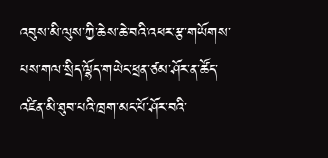འབུས་མི་ལུས་ཀྱི་ཆེས་ཆེ་བའི་འཕར་རྩ་གཡོགས་པས་གལ་སྲིད་ལྷོད་གཡེང་ཕྲན་ཙམ་ཤོར་ན་ཚོད་འཛིན་མི་ཐུབ་པའི་ཁྲག་མང་པོ་ཤོར་བའི་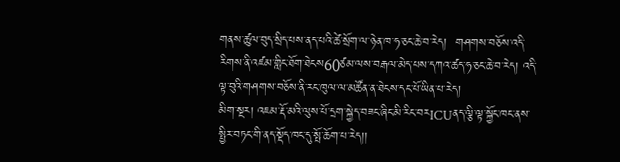གནས་ཚུལ་བུད་སྲིད་པས་ནད་པའི་ཚེ་སྲོག་ལ་ཉེན་ཁ་ཧ་ཅང་ཆེ་བ་རེད།  གཤགས་བཅོས་འདི་རིགས་ནི་འཛམ་གླིང་ཐོག་ཐེངས60ཙམ་ལས་བརྒལ་མེད་པས་དཀའ་ཚད་ཧ་ཅང་ཆེ་བ་རེད། འདི་ལྟ་བུའི་གཤགས་བཅོས་ནི་རང་ཁུལ་ལ་མཚོན་ན་ཐེངས་དང་པོ་ཡིན་པ་རེད།
མིག་སྔར། འཇམ་རྡོ་མའི་ལུས་པོ་དྲག་སྐྱེད་བཟང་ཞིང་མི་རིང་བརICUནད་ལྕི་ལྟ་སྐྱོང་ཁང་ནས་སྤྱིར་བཏང་གི་ནད་སྡོད་ཁང་དུ་སྤོ་ཆོག་པ་རེད།།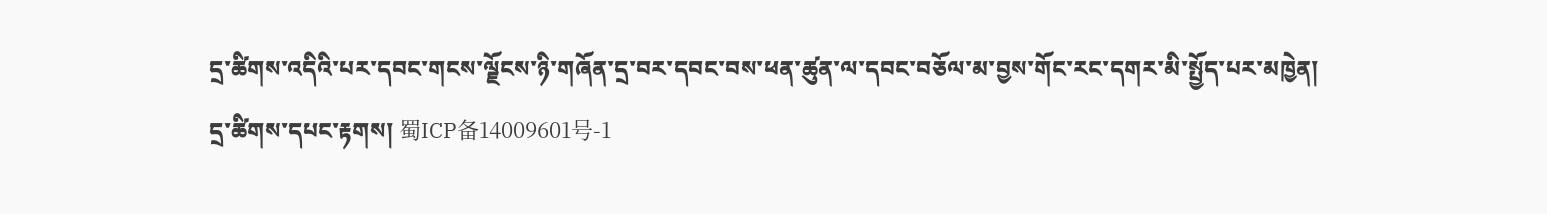དྲ་ཚིགས་འདིའི་པར་དབང་གངས་ལྗོངས་ཉི་གཞོན་དྲ་བར་དབང་བས་ཕན་ཚུན་ལ་དབང་བཅོལ་མ་བྱས་གོང་རང་དགར་མི་སྤྱོད་པར་མཁྱེན།
དྲ་ཚིགས་དཔང་རྟགས། 蜀ICP备14009601号-1